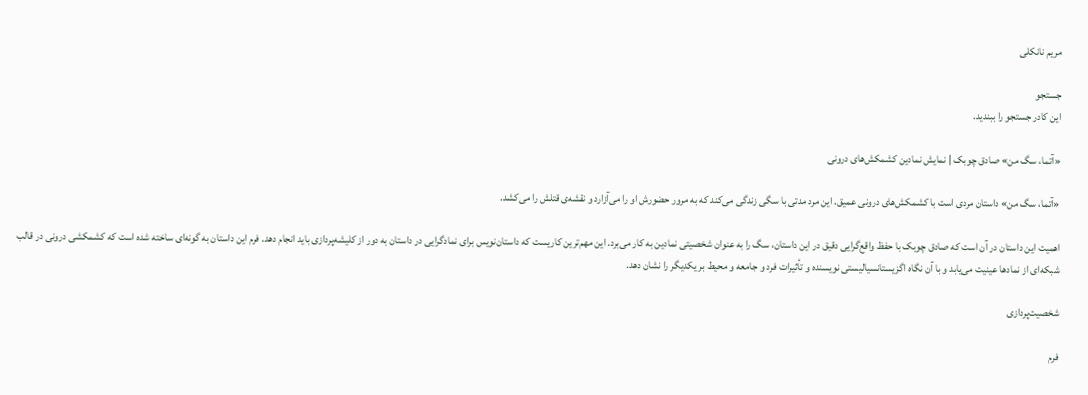مریم نانکلی

جستجو
این کادر جستجو را ببندید.

«آتما، سگ من» صادق چوبک | نمایش نمادین کشمکش‌های درونی

«آتما، سگ من» داستان مردی است با کشمکش‌های درونی عمیق. این مرد مدتی با سگی زندگی می‌کند که به مرور حضورش او را می‌آزارد و نقشه‌ی قتلش را می‌کشد.

اهمیت این داستان در آن است که صادق چوبک با حفظ واقع‌گرایی دقیق در این داستان، سگ را به عنوان شخصیتی نمادین به کار می‌برد. این مهم‌ترین کاریست که داستان‌نویس برای نمادگرایی در داستان به دور از کلیشه‌پردازی‌ باید انجام دهد. فرم این داستان به گونه‌ای ساخته شده است که کشمکشی درونی در قالب شبکه‌ای از نمادها عینیت می‌یابد و با آن نگاه اگزیستانسیالیستی نویسنده و تأثیرات فرد و جامعه و محیط بر یکدیگر را نشان دهد.

شخصیت‌پردازی

فرم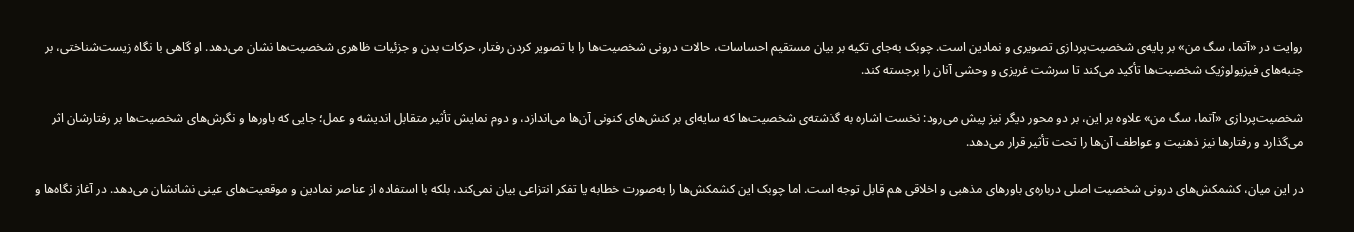روایت در «آتما، سگ من» بر پایه‌ی شخصیت‌پردازی تصویری و نمادین است. چوبک به‌جای تکیه بر بیان مستقیم احساسات، حالات درونی شخصیت‌ها را با تصویر کردن رفتار، حرکات بدن و جزئیات ظاهری شخصیت‌ها نشان می‌دهد. او گاهی با نگاه زیست‌شناختی، بر جنبه‌های فیزیولوژیک شخصیت‌ها تأکید می‌کند تا سرشت غریزی و وحشی آنان را برجسته کند.

شخصیت‌پردازی «آتما، سگ من» علاوه بر این، بر دو محور دیگر نیز پیش می‌رود: نخست اشاره به گذشته‌ی شخصیت‌ها که سایه‌ای بر کنش‌های کنونی آن‌ها می‌اندازد، و دوم نمایش تأثیر متقابل اندیشه و عمل؛ جایی که باورها و نگرش‌های شخصیت‌ها بر رفتارشان اثر می‌گذارد و رفتارها نیز ذهنیت و عواطف آن‌ها را تحت تأثیر قرار می‌دهد.

در این میان، کشمکش‌های درونی شخصیت اصلی درباره‌ی باورهای مذهبی و اخلاقی هم قابل توجه است. اما چوبک این کشمکش‌ها را به‌صورت خطابه یا تفکر انتزاعی بیان نمی‌کند، بلکه با استفاده از عناصر نمادین و موقعیت‌های عینی نشانشان می‌دهد. در آغاز نگاه‌ها و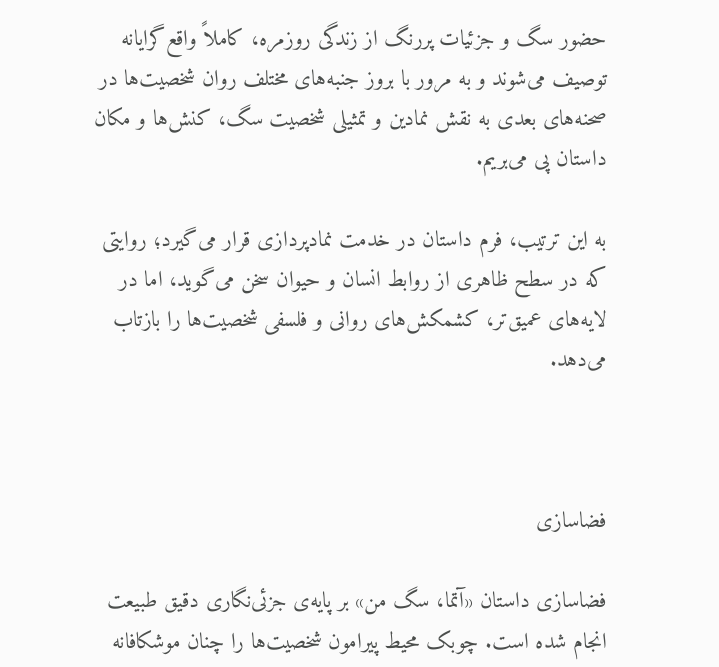حضور سگ و جزئیات پررنگ از زندگی روزمره، کاملاً واقع‌گرایانه توصیف می‌شوند و به مرور با بروز جنبه‌های مختلف روان شخصیت‌ها در صحنه‌های بعدی به نقش نمادین و تمثیلی شخصیت سگ، کنش‌ها و مکان داستان پی می‌بریم.

به این ترتیب، فرم داستان در خدمت نمادپردازی قرار می‌گیرد؛ روایتی که در سطح ظاهری از روابط انسان و حیوان سخن می‌گوید، اما در لایه‌های عمیق‌تر، کشمکش‌های روانی و فلسفی شخصیت‌ها را بازتاب می‌دهد.



فضاسازی

فضاسازی داستان «آتما، سگ من» بر پایه‌ی جزئی‌نگاری دقیق طبیعت انجام شده است. چوبک محیط پیرامون شخصیت‌ها را چنان موشکافانه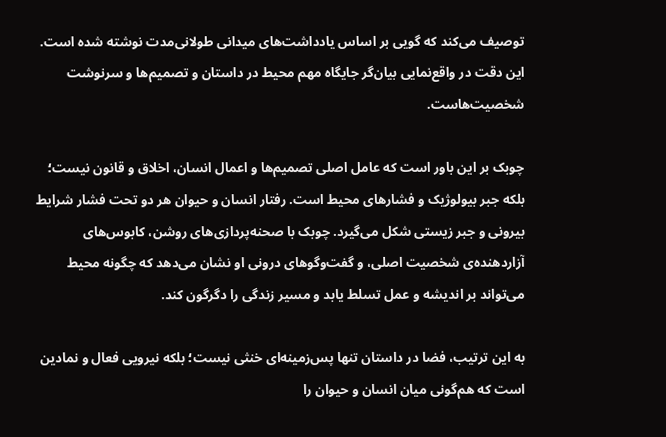توصیف می‌کند که گویی بر اساس یادداشت‌های میدانی طولانی‌مدت نوشته شده است. این دقت در واقع‌نمایی بیان‌گر جایگاه مهم محیط در داستان و تصمیم‌ها و سرنوشت شخصیت‌هاست.

چوبک بر این باور است که عامل اصلی تصمیم‌ها و اعمال انسان، اخلاق و قانون نیست؛ بلکه جبر بیولوژیک و فشارهای محیط است. رفتار انسان و حیوان هر دو تحت فشار شرایط بیرونی و جبر زیستی شکل می‌گیرد. چوبک با صحنه‌پردازی‌های روشن، کابوس‌های آزاردهنده‌ی شخصیت اصلی، و گفت‌وگوهای درونی او نشان می‌دهد که چگونه محیط می‌تواند بر اندیشه و عمل تسلط یابد و مسیر زندگی را دگرگون کند.

به این ترتیب، فضا در داستان تنها پس‌زمینه‌ای خنثی نیست؛ بلکه نیرویی فعال و نمادین است که هم‌گونی میان انسان و حیوان را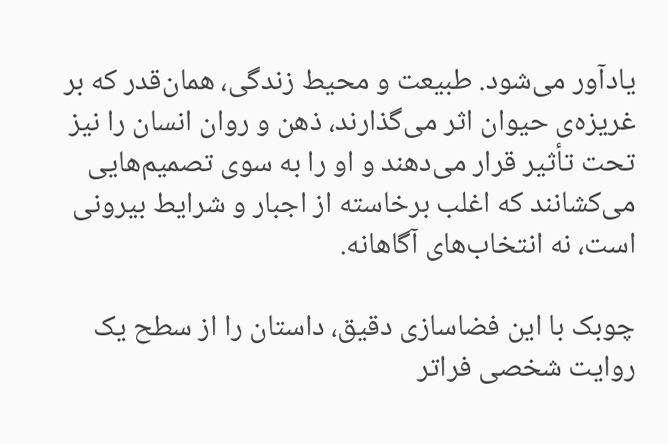یادآور می‌شود. طبیعت و محیط زندگی، همان‌قدر که بر غریزه‌ی حیوان اثر می‌گذارند، ذهن و روان انسان را نیز تحت تأثیر قرار می‌دهند و او را به سوی تصمیم‌هایی می‌کشانند که اغلب برخاسته از اجبار و شرایط بیرونی است، نه انتخاب‌های آگاهانه.

چوبک با این فضاسازی دقیق، داستان را از سطح یک روایت شخصی فراتر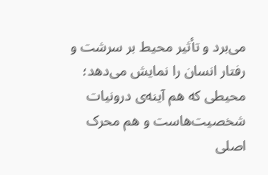می‌برد و تأثیر محیط بر سرشت و رفتار انسان را نمایش می‌دهد؛ محیطی که هم آینه‌ی درونیات شخصیت‌هاست و هم محرک اصلی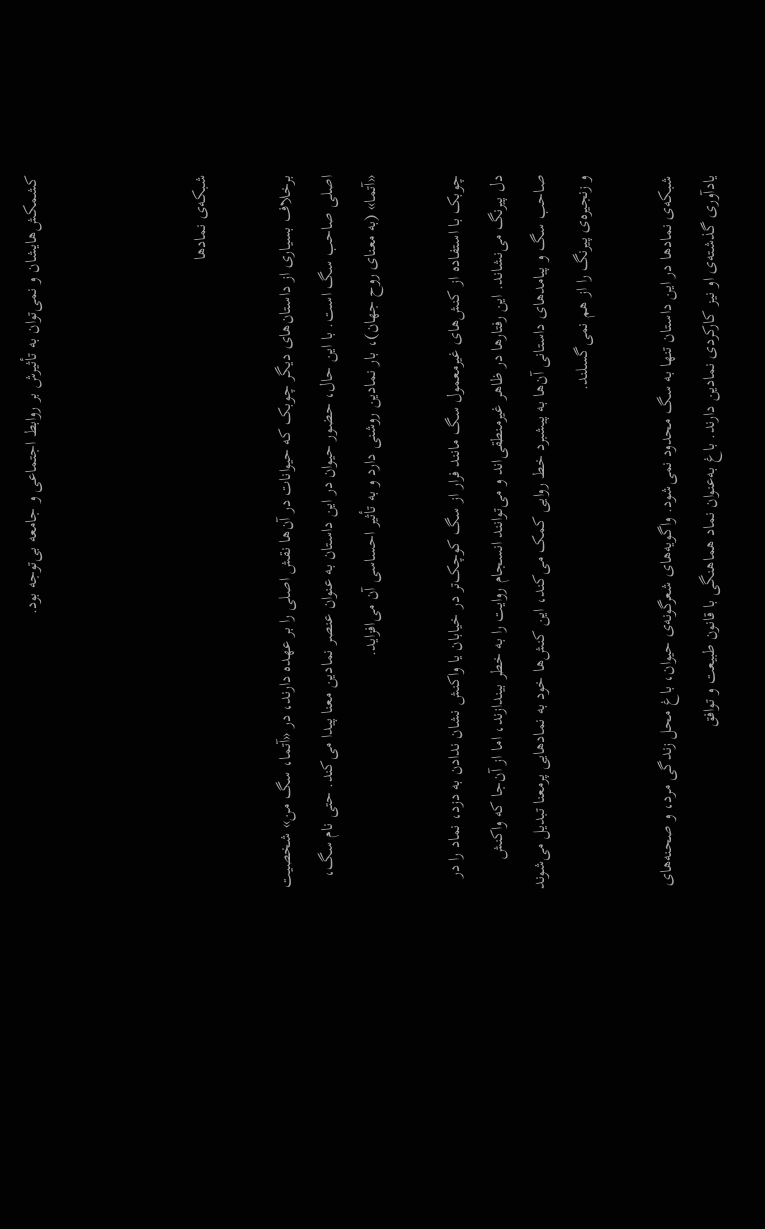کشمکش‌هایشان و نمی‌توان به تأثیرش بر روابط اجتماعی و جامعه بی‌توجه بود.



شبکه‌ی نمادها

برخلاف بسیاری از داستان‌های دیگر چوبک که حیوانات در آن‌ها نقش اصلی را بر عهده دارند، در «آتما، سگ من» شخصیت اصلی صاحب سگ است. با این حال، حضور حیوان در این داستان به‌ عنوان عنصر نمادین معنا پیدا می‌کند. حتی نام سگ، «آتما» (به معنای روح جهان)، بار نمادین روشنی دارد و به تأثیر احساسی آن می‌افزاید.

چوبک با استفاده از کنش‌های غیرمعمول سگ مانند فرار از سگ کوچک‌تر در خیابان یا واکنش نشان ندادن به دزد، نماد را در دل پیرنگ می‌نشاند. این رفتارها در ظاهر غیرمنطقی‌اند و می‌توانند انسجام روایت را به خطر بیندازند، اما از آن‌جا که واکنش صاحب سگ و پیامدهای داستانی آن‌ها به پیشبرد خط روایی کمک می‌کند، این کنش‌ها خود به نمادهایی پرمعنا تبدیل می‌شوند و زنجیره‌ی پیرنگ را از هم نمی‌گسلند.

شبکه‌ی نمادها در این داستان تنها به سگ محدود نمی‌شود. واگویه‌های شعرگونه‌ی حیوان، باغ محل زندگی مرد، و صحنه‌های یادآوری گذشته‌ی او نیز کارکردی نمادین دارند. باغ به‌عنوان نماد هماهنگی با قانون طبیعت و توافق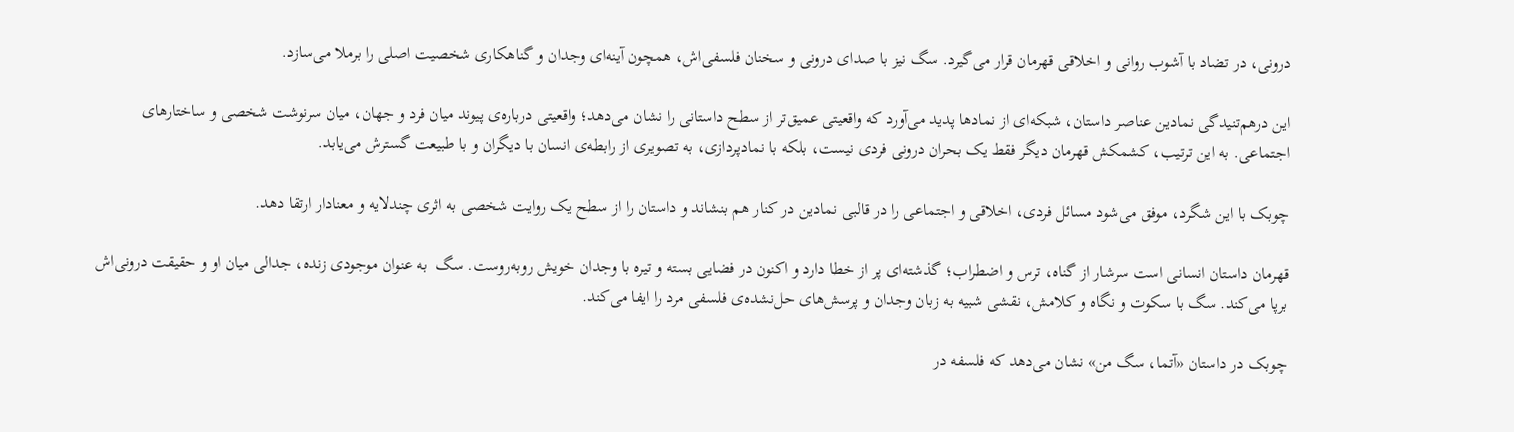درونی، در تضاد با آشوب روانی و اخلاقی قهرمان قرار می‌گیرد. سگ نیز با صدای درونی و سخنان فلسفی‌اش، همچون آینه‌ای وجدان و گناهکاری شخصیت اصلی را برملا می‌سازد.

این درهم‌تنیدگی نمادین عناصر داستان، شبکه‌ای از نمادها پدید می‌آورد که واقعیتی عمیق‌تر از سطح داستانی را نشان می‌دهد؛ واقعیتی درباره‌ی پیوند میان فرد و جهان، میان سرنوشت شخصی و ساختارهای اجتماعی. به این ترتیب، کشمکش قهرمان دیگر فقط یک بحران درونی فردی نیست، بلکه با نمادپردازی، به تصویری از رابطه‌ی انسان با دیگران و با طبیعت گسترش می‌یابد.

چوبک با این شگرد، موفق می‌شود مسائل فردی، اخلاقی و اجتماعی را در قالبی نمادین در کنار هم بنشاند و داستان را از سطح یک روایت شخصی به اثری چندلایه و معنادار ارتقا دهد.

قهرمان داستان انسانی است سرشار از گناه، ترس و اضطراب؛ گذشته‌ای پر از خطا دارد و اکنون در فضایی بسته و تیره با وجدان خویش روبه‌روست. سگ  به عنوان موجودی زنده، جدالی میان او و حقیقت درونی‌اش برپا می‌کند. سگ با سکوت و نگاه و کلامش، نقشی شبیه به زبان وجدان و پرسش‌های حل‌نشده‌ی فلسفی مرد را ایفا می‌کند.

چوبک در داستان «آتما، سگ من» نشان می‌دهد که فلسفه در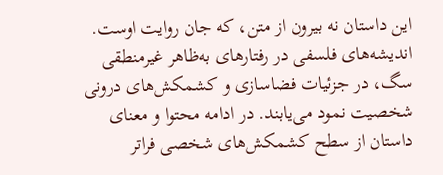این داستان نه بیرون از متن، که جان روایت اوست. اندیشه‌های فلسفی در رفتارهای به‌ظاهر غیرمنطقی سگ، در جزئیات فضاسازی و کشمکش‌های درونی شخصیت نمود می‌یابند. در ادامه محتوا و معنای داستان از سطح کشمکش‌های شخصی فراتر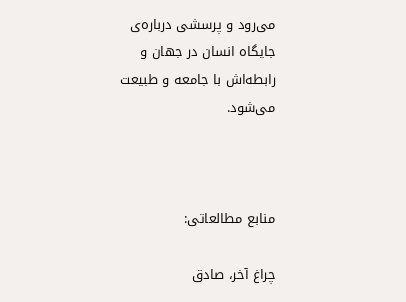می‌رود و پرسشی درباره‌ی جایگاه انسان در جهان و رابطه‌اش با جامعه و طبیعت می‌شود.



منابع مطالعاتی:

چراغ آخر، صادق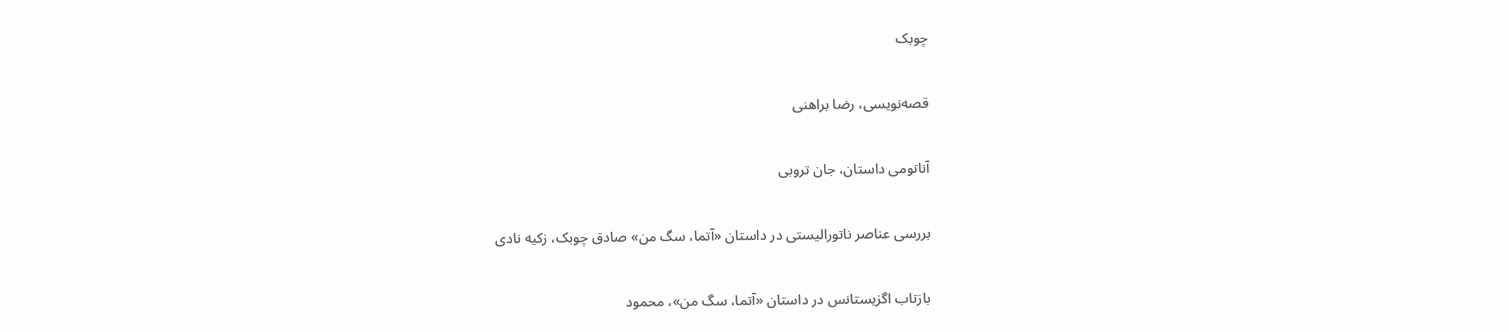چوبک

قصه‌نویسی، رضا براهنی

آناتومی داستان، جان تروبی

بررسی عناصر ناتورالیستی در داستان «آتما، سگ من» صادق چوبک، زکیه نادی

بازتاب اگزیستانس در داستان «آتما، سگ من»، محمود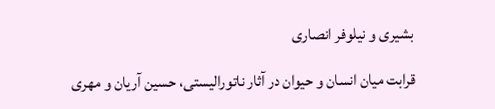بشیری و نیلوفر انصاری

قرابت میان انسان و حیوان در آثار ناتورالیستی، حسین آریان و مهری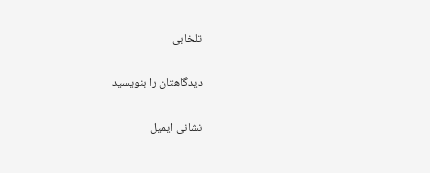تلخابی

دیدگاهتان را بنویسید

نشانی ایمیل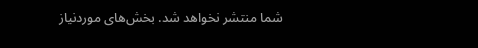شما منتشر نخواهد شد. بخش‌های موردنیاز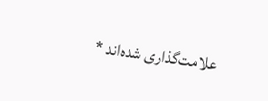علامت‌گذاری شده‌اند *